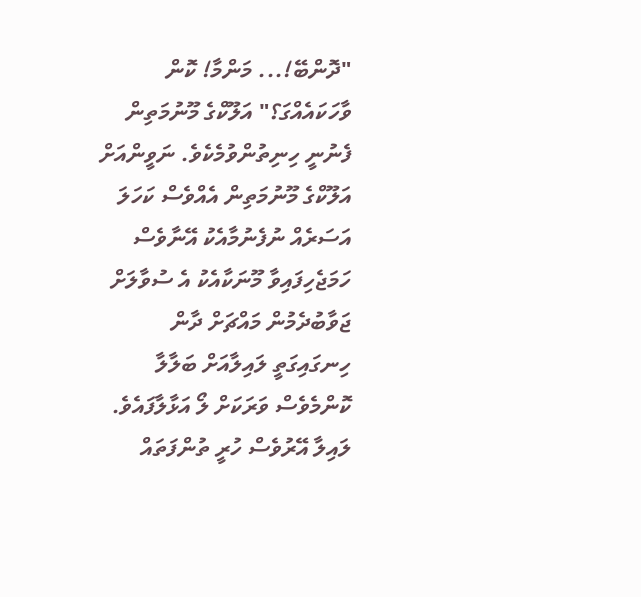"ދޮންބޭ!... މަންމާ! ކޮން ވާހަކައެއްގަ؟" އަލޫކްގެ މޫނުމަތިން ފެނުނީ ހިނިތުންވުމެކެވެ. ނަވީންއަށް އަލޫކްގެ މޫނުމަތިން އެއްވެސް ކަހަލަ އަސަރެއް ނުފެނުމާއެކު އޭނާވެސް ހަމަޖެހިފައިވާ މޫނަކާއެކު އެ ސުވާލަށް ޖަވާބުދެމުން މައްޗަށް ދާން ހިނގައިގަތީ ލައިލާއަށް ބަލާލާ ކޮންމެވެސް ވަރަކަށް ލޯ އަޅާލާފައެވެ. ލައިލާ އޭރުވެސް ހުރީ ތުންފަތައް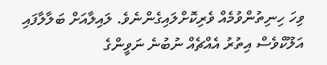ވިހަ ހިނިތުންވުމެއް ވެރިކޮށްލައިގެންނެވެ. ލައިލާއަށް ބަލާލާފައި އަލޫކްވެސް އިތުރު އެއްޗެއް ނުބުނެ ނަވީންގެ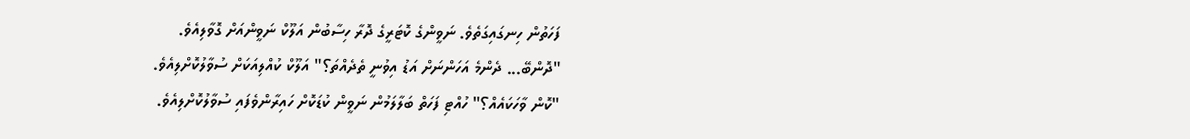ފަހަތުން ހިނގައިގަތެވެ. ނަވީންގެ ކޮޓަރީގެ ދޮރާ ހިސާބުން އަލޫކް ނަވީންއަށް ގޮވާލިއެވެ.
"ދޮންބޭ... ދެންމެ އަހަންނަށް އަޑު އިވުނީ ތެދެއްތަ؟" އަލޫކް ކުއްލިއަކަށް ސުވާލުކޮށްލިއެވެ.
"ކޮން ވާހަކައެއް؟" ހުއްޓި ފަހަތް ބަލާލަމުން ނަވީން ކުޑަކޮށް ހައިރާންވެފައި ސުވާލުކޮށްލިއެވެ.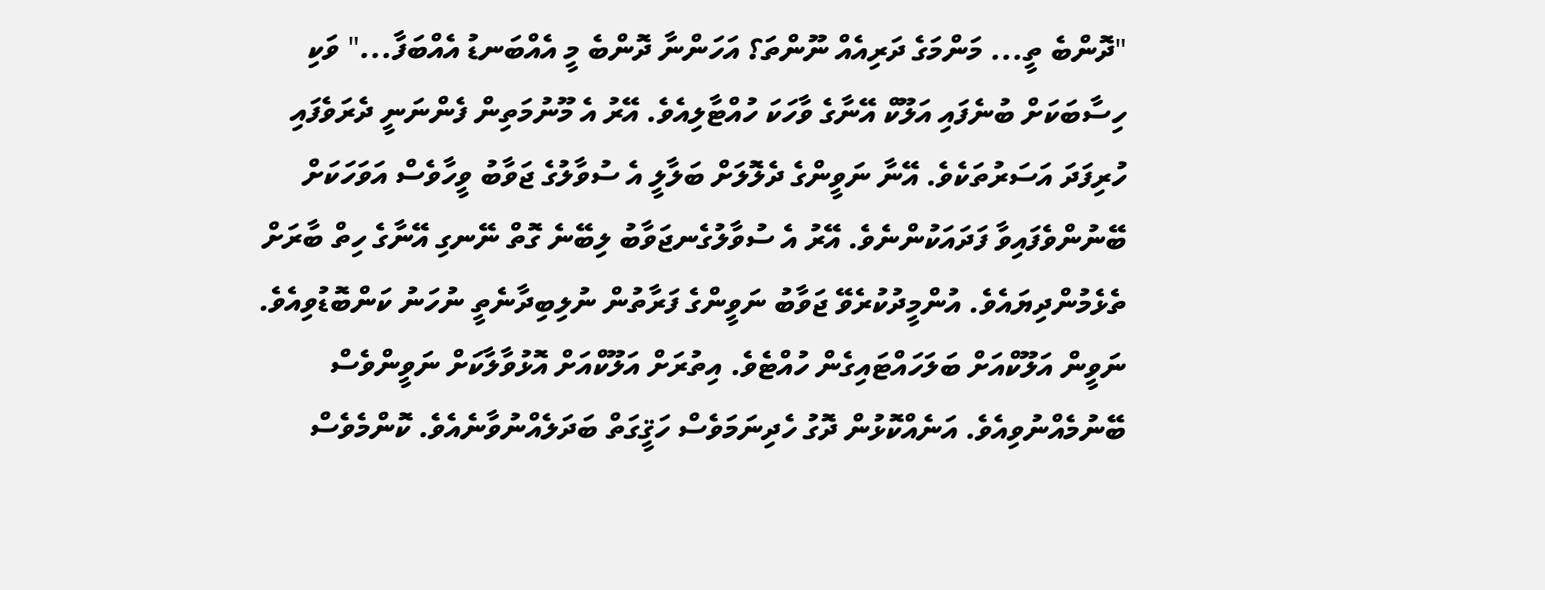"ދޮންބެ ތީ... މަންމަގެ ދަރިއެއް ނޫންތަ؟ އަހަންނާ ދޮންބެ މީ އެއްބަނޑު އެއްބަފާ..." ވަކި ހިސާބަކަށް ބުނެފައި އަލޫކް އޭނާގެ ވާހަކަ ހުއްޓާލިއެވެ. އޭރު އެ މޫނުމަތިން ފެންނަނީ ދެރަވެފައި ހުރިފަދަ އަސަރުތަކެވެ. އޭނާ ނަވީންގެ ދެލޮލަށް ބަލާލީ އެ ސުވާލުގެ ޖަވާބު ވީހާވެސް އަވަހަކަށް ބޭނުންވެފައިވާ ފަދައަކުންނެވެ. އޭރު އެ ސުވާލުގެނޖަވާބު ލިބޭނެ ގޮތް ނޭނގި އޭނާގެ ހިތް ބާރަށް ތެޅެމުންދިޔައެވެ. އުންމީދުކުރެވޭ ޖަވާބު ނަވީންގެ ފަރާތުން ނުލިބިދާނެތީ ނުހަނު ކަންބޮޑުވިއެވެ.
ނަވީން އަލޫކްއަށް ބަލަހައްޓައިގެން ހުއްޓެވެ. އިތުރަށް އަލޫކްއަށް އޮޅުވާލާކަށް ނަވީންވެސް ބޭނުމެއްނުވިއެވެ. އަނެއްކޮޅުން ދޮގު ހެދިނަމަވެސް ހަޤީގަތް ބަދަލެއްނުވާނެއެވެ. ކޮންމެވެސް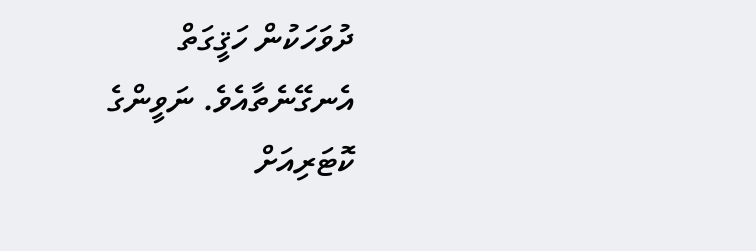ދުވަހަކުން ހަޤީގަތް އެނގޭނެތާއެވެ. ނަވީންގެ ކޮޓަރިއަށް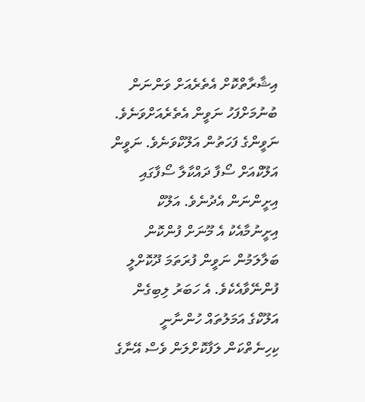އިޝާރާތްކޮށް އެތެރެއަށް ވަންނަން ބުނުމަށްފަހު ނަވީން އެތެރެއަށްވަނެވެ. ނަވީންގެ ފަހަތުން އަލޫކްވަނެވެ. ނަވީން އަލޫކްއަށް ސޯފާ ދައްކާލާ ސޯފާގައި އިށީންނަން އެދުނެވެ. އަލޫކް އިށީނުމާއެކު އެ މޫނަށް ފުންކޮން ބަލާލަމުން ނަވީން ފުރަތަމަ ދޫކޮށްލީ ފުންނޭވާއެކެވެ. އެ ހަބަރު ލިބިގެން އަލޫކްގެ އަމަލުތައް ހުންނާނީ ކިހިނެތްކަން ލަފާކޮށްލަން ވެސް އޭނާގެ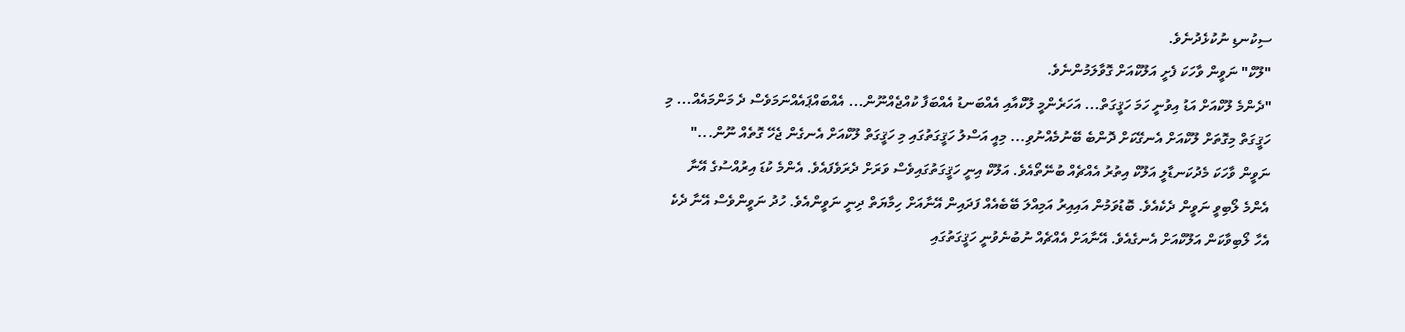ސިކުނޑި ނުކުޅެދުނެވެ.
"ލޫކް" ނަވީން ވާހަކަ ފެށީ އަލޫކްއަށް ގޮވާލަމުންނެވެ.
"ދެންމެ ލޫކްއަށް އަޑު އިވުނީ ހަމަ ހަޤީގަތް... އަހަރެންމީ ލޫކްއާއި އެއްބަނޑު އެއްބަފާ ކުއްޖެއްނޫން... އެއްބައްޕައެއްނަމަވެސް ދެ މަންމައެއް... މި ހަޤީގަތް މިގޮތަށް ލޫކްއަށް އެނގޭކަށް ދޮންބެ ބޭނުމެއްނުވި... މިއީ އަސްލު ހަޤީގަތުގައި މި ހަޤީގަތް ލޫކްއަށް އެނގެން ޖެހޭ ގޮތެއް ނޫން..." ނަވީން ވާހަކަ މެދުކަނޑާލީ އަލޫކް އިތުރު އެއްޗެއް ބުނޭތޯއެވެ. އަލޫކް އިނީ ހަޤީގަތުގައިވެސް ވަރަށް ދެރަވެފައެވެ. އެންމެ ކުޑަ އިރުއްސުގެ އޭނާ އެންމެ ލޯބިވީ ނަވީން ދެކެއެވެ. ބޮޑުވަމުން އައިއިރު އަމިއްލަ ބޭބެއެއް ފަދައިން އޭނާއަށް ހިމާޔަތް ދިނީ ނަވީންއެވެ. ހުދު ނަވީންވެސް އޭނާ ދެކެ އެހާ ލޯބިވާކަން އަލޫކްއަށް އެނގެއެވެ. އޭނާއަށް އެއްޗެއް ނުބުނެވުނީ ހަޤީގަތުގައި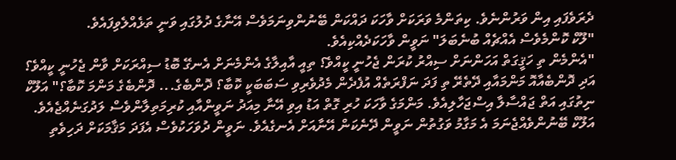ދެރަވެފައި އިން ވަރުންނެވެ. ކިތަންމެ ވަރަކަށް ވާހަކަ ދައްކަން ބޭނުންވިނަމަވެސް އޭނާގެ ދުލުގައި ވަނީ ތަޅެއްލެވިފައެވެ.
"ލޫކް ކޮންމެވެސް އެއްޗެއް ބުނެބަލަ" ނަވީން ވާހަކަދެއްކިއެވެ.
"އެންމެން ތި ހަޤީގަތް އަހަންނަށް ސިއްރު ކުރަން ޖެހުނީ ކީއްވެ؟ ތިއީ އާއިލާގެ އެންމެނަށް އެނގޭ ބޮޑު ސިއްރަކަށް ވާން ޖެހުނީ ކީއްވެ؟ އަދި ދޮންބެއާއޮ މަންމައާއި ދޭތެރޭ ތި ފަދަ ނަފްރަތެއް އުފެދެން މެދުވެރިވި ސަބަބަކީ ކޮބާ؟ ދޮންބެގެ... ދޮންބެގެ މަންމަ ކޮބާ؟" އަލޫކް ނިތުގައި އަތް ޖައްސާލާ އިސްޖަހާލިއެވެ. މަންމަގެ ވާހަކަ ހުރި ގޮތް އަޑު އިވި އޭނާ މިއަދު ނަވީންއާއި ކުރިމަތިލާންވެސް ލަދުގަނެއްޖެއެވެ. އަލޫކް ބޭނުންވެއްޖެނަމަ އެ މަގާމު ވަގުތުން ނަވީން ދޭނެކަން އޭނާއަށް އެނގެއެވެ. ނަވީން ދުވަހަކުވެސް އެފަދަ މަޤާމަކަށް ދަހިވެތި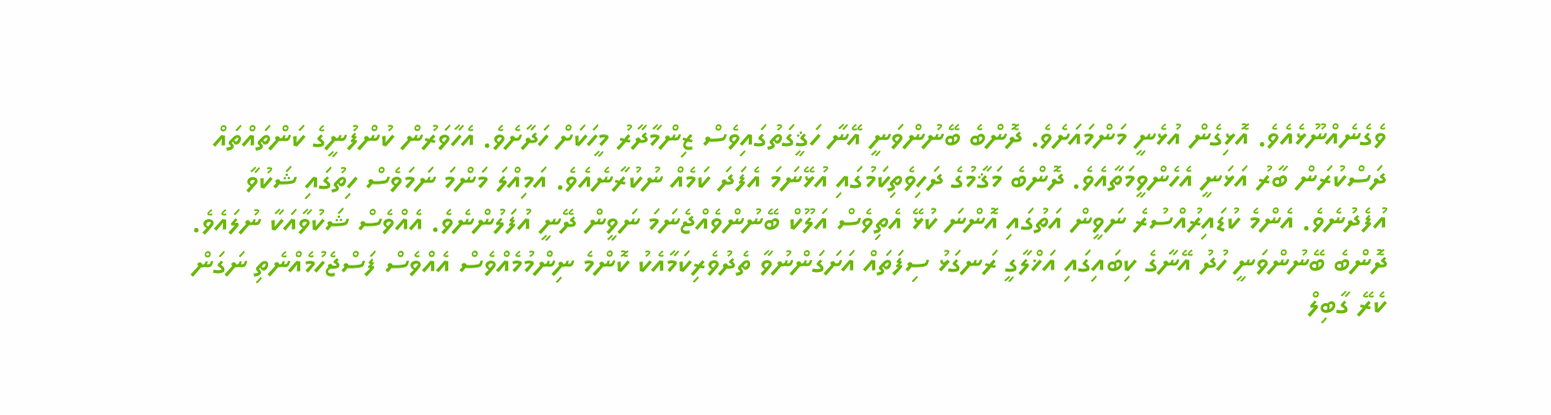ވެގެނެއްނޫޅެއެވެ. އޮޅިގެން އުޅެނީ މަންމައަށެވެ. ދޮންބެ ބޭނުންވަނީ އޭނާ ހަޤީގަތުގައިވެސް ޒިންމާދާރު މީހަކަށް ހަދާށެވެ. އެހާވަރުން ކުންފުނީގެ ކަންތައްތައް ދަސްކުރަން ބާރު އަޅަނީ އެހެންވީމަތާއެވެ. ދޮންބެ މަޤާމުގެ ދަހިވެތިކަމުގައި އުޅޭނަމަ އެފަދަ ކަމެއް ނުކުރާނެއެވެ. އަމިއްލަ މަންމަ ނަމަވެސް ހިތުގައި ޝަކުވާ އުފެދުނެވެ. އެންމެ ކުޑައިރުއްސުރެ ނަވީން އަތުގައި އޮންނަ ކުޅޭ އެތިވެސް އަލޫކް ބޭނުންވެއްޖެނަމަ ނަވީން ދޭނީ އުފަލުންނެވެ. އެއްވެސް ޝަކުވާއަކާ ނުލައެވެ.
ދޮންބެ ބޭނުންވަނީ ހުދު އޭނާގެ ކިބައިގައި އަޚްލާގީ ރަނގަޅު ސިފަތައް އަށަގަންނުވާ ތެދުވެރިކަމާއެކު ކޮންމެ ނިންމުމެއްވެސް އެއްވެސް ފަސްޖެހުމެއްނެތި ނަގަން ކެރޭ ގާބިލް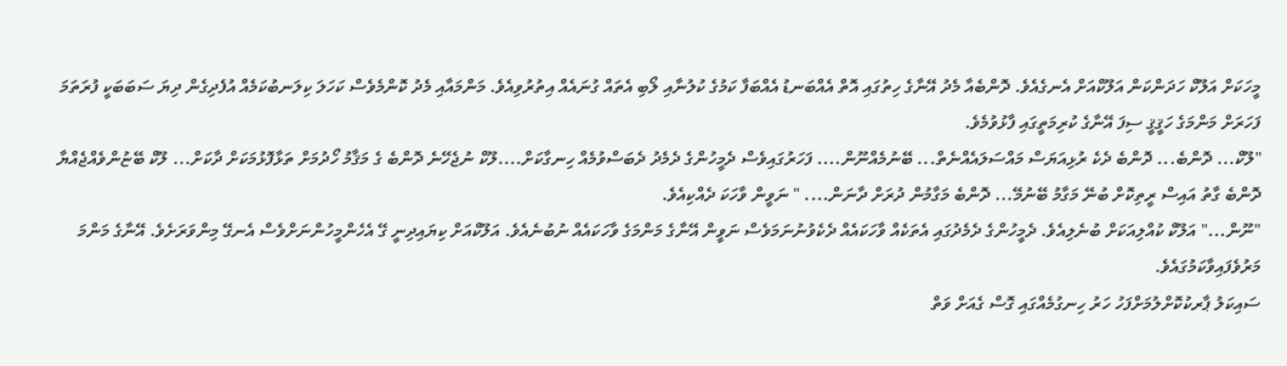މީހަކަށް އަލޫކް ހަދަންކަން އަލޫކްއަށް އެނގެއެވެ. ދޮންބެއާ މެދު އޭނާގެ ހިތުގައި އޮތް އެއްބަނޑު އެއްބަފާ ކަމުގެ ކުލުނާއި ލޯބި އެތައް ގުނައެއް އިތުރުވިއެވެ. މަންމައާއި މެދު ކޮންމެވެސް ކަހަލަ ކިލަނބުކަމެއް އުފެދިގެން ދިޔަ ސަބަބަކީ ފުރަތަމަ ފަހަރަށް މަންމަގެ ހަޤީޤީ ސިފަ އޭނާގެ ކުރިމަތީގައި ފާޅުވުމެވެ.
"ލޫކް... ދޮންބެ... ދޮންބެ ދެކެ ރުޅިއަޔަސް މައްސަލައެއްނެތް... ބޭނުމެއްނޫން.... ފަހަރުގައިވެސް ދެމީހުންގެ ދެމެދު ދެބަސްވުމެއް ހިނގާކަށް....ލޫކް ނުޖެހޭނެ ދޮންބެ ގެ މަޤާމު ހޯދުމަށް ތަޅާފޮޅުމަކަށް ދާކަށް... ލޫކް ބޭޏުންވެއްޖެއްޔާ ދޮންބެ ގާތު އައިސް ރީތިކޮށް ބުނޭ މަގާމު ބޭނުމޭ... ދޮންބެ މަގާމުން ދުރަށް ދާނަން.... " ނަވީން ވާހަކަ ދެއްކިއެވެ.
"ނޫން..." އަލޫކް ކުއްލިއަކަށް ބުނެލިއެވެ. ދެމީހުންގެ ދެމެދުގައި އެތަކެއް ވާހަކައެއް ދެކެވުނުނަމަވެސް ނަވީން އޭނާގެ މަންމަގެ ވާހަކައެއް ނުބުނެއެވެ. އަލޫކްއަށް ކިޔައިދިނީ ގޭ އެހެންމީހުންނަށްވެސް އެނގޭ މިންވަރަށެވެ. އޭނާގެ މަންމަ މަރުވެފައިވާކަމުގައެވެ.
ސައިކަލު ޕާރކުކޮށްލުމަށްފަހު ހަރު ހިނގުމެއްގައި ގޮސް ގެއަށް ވަތް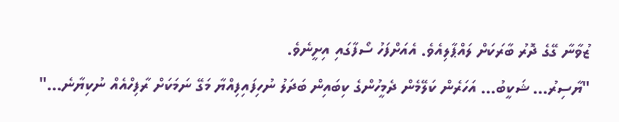ޒުވާނާ ގޭގެ ދޮރު ބާރަކަށް ލައްޕާލިއެވެ. އެއަށްފަހު ސޯފާގައި އިށީނެވެ.
"ޔާސިރު... ޝަކީބު... އަހަރެން ކަލޭމެން ދެމީހުންގެ ކިބައިން ބަދަލު ނުހިފައިފިއްޔާ މަގޭ ނަމަކަށް ރާފިހްއެއް ނުކިޔާނެ..."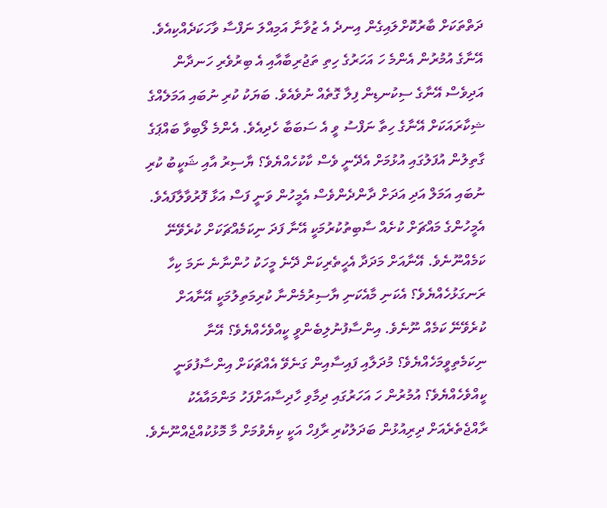ދަތްތަކަށް ބާރުކޮށްލައިގެން އިނދެ އެ ޒުވާނާ އަމިއްލަ ނަފްސާ ވާހަކަދެއްކިއެވެ. އޭނާގެ އުމުރުން އެންމެ ހަ އަހަރުގެ ހިތި ތަޖުރިބާއާއި އެ ބިރުވެރި ހަނދާން އަދިވެސް އޭނާގެ ސިކުނޑިން ފިލާ ގޮތެއް ނުވެއެވެ. ބަޔަކު ކުރި ނުބައި އަމަލެއްގެ ޝިކާރައަކަށް އޭނާގެ ހިތާ ނަފްސު ވީ އެ ސަބަބާ ހެދިއެވެ. އެންމެ ލޯބިވާ ބައްޕަގެ ގާތިލުން އުފަލުގައި އުޅުމަށް އެދޭނީ ވެސް ކާކުހެއްޔެވެ؟ ޔާސިރު އާއި ޝަކީބު ކުރި ނުބައި އަމަލް އަދި އަދަށް ދާންދެންވެސް އެމީހުން ވަނީ ފަސް އަޅާ ފޮރުވާލާފައެވެ. އެމީހުންގެ މައްޗަށް ކުށެއް ސާބިތުކުރުމަކީ އޭނާ ފަދަ ނިކަމެއްޗަކަށް ކުރެވޭނޭ ކަމެއްނޫނެވެ. އޭނާއަށް މަދަދާ އެހީތެރިކަން ދޭނެ މީހަކު ހުންނާނެ ނަމަ ކިހާ ރަނގަޅުހެއްޔެވެ؟ އެކަނި މާއެކަނި ޔާސިރުމެންނާ ކުރިމަތިލުމަކީ އޭނާއަށް ކުރެވޭނޭ ކަމެއް ނޫނެވެ. އިންސާފުނުލިބެންވީ ކީއްވެހެއްޔެވެ؟ އޭނާ ނިކަމެތިވީމަހެއްޔެވެ؟ މުދަލާއި ފައިސާއިން ގަނެވޭ އެއްޗަކަށް އިންސާފުވަނީ ކީއްވެހެއްޔެވެ؟ އުމުރުން ހަ އަހަރުގައި ދިމާވި ހާދިސާއަށްފަހު މަންމައާއެކު ރާއްޖެތެރެއަށް ދިރިއުޅުން ބަދަލުކުރި ރާފިހް އަކީ ކިޔެވުމަށް މާ މޮޅުކުއްޖެއްނޫނެވެ.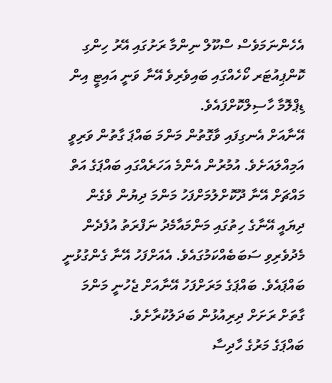އެހެންނަމަވެސް ސްކޫލް ނިންމާ ރަށުގައި އޭރު ހިންގި ކޮންޕިއުޓަރ ކޯހެއްގައި ބައިވެރިވެ އޭނާ ވަނީ އައިޓީ އިން ޑިޕްލޮމާ ހާސިލްކޮށްފައެވެ.
އޭނާއަށް އެނގިފައި ވާގޮތުން މަންމަ ބައްޕަ ގާތުން ވަރިވީ އަމިއްލައަށެވެ. އުމުރުން އެންމެ އަހަރެއްގައި ބައްޕަގެ އަތް މައްޗަށް އޭނާ ދޫކޮށްލުމަށްފަހު މަންމަ ދިޔުން ވެގެން ދިޔައީ އޭނާގެ ހިތުގައި މަންމައާމެދު ނަފްރަތު އުފެދެން މެދުވެރިވި ސަބަބެއްކަމުގައެވެ. އެއަށްފަހު އޭނާ ގެންގުޅުނީ ބައްޕައެވެ. ބައްޕަގެ މަރަށްފަހު އޭނާއަށް ޖެހުނީ މަންމަ ގާތަށް ރަށަށް ދިރިއުޅުން ބަދަލުކުރާށެވެ.
ބައްޕަގެ މަރުގެ ހާދިސާ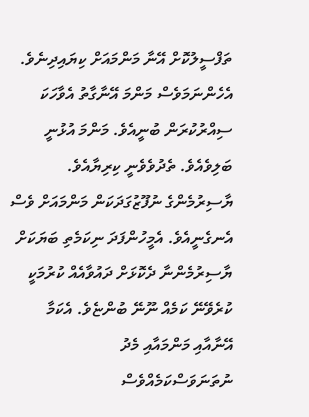ތަފްސީލުކޮށް އޭނާ މަންމައަށް ކިޔައިދިނެވެ. އެހެންނަމަވެސް މަންމަ އޭނާގާތު އެވާހަކަ ސިއްރުކުރަން ބުނީއެވެ. މަންމަ އުޅުނީ ބަލިވެއެވެ. ތެދުވެވެނީ ކިރިޔާއެވެ. ޔާސިރުމެންގެ ނުފޫޒުގަދަކަން މަންމައަށް ވެސް އެނގެނީއެވެ. އެމީހުންފަދަ ނިކަމެތި ބަޔަކަށް ޔާސިރުމެންނާ ދެކޮޅަށް ދައުވާއެއް ކުރުމަކީ ކުރެވޭނޭ ކަމެއް ނޫނޭ ބުންޏެވެ. އެކަމާ އޭނާއާއި މަންމައާއި މެދު ނުތަނަވަސްކަމެއްވެސް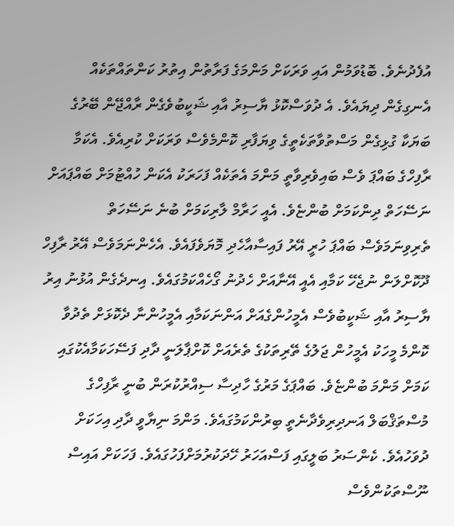އުފެދުނެވެ. ބޮޑުވަމުން އައި ވަރަކަށް މަންމަގެ ފަރާތުން އިތުރު ކަންތައްތަކެއް އެނގިގެން ދިޔައެވެ. އެ ދުވަސްކޮޅު ޔާސިރު އާއި ޝަކީބުވެގެން ރާއްޖޭން ބޭރުގެ ބަޔަކާ ގުޅިގެން މަސްތުވާތަކެތީގެ ވިޔަފާރި ކޮންމެވެސް ވަރަކަށް ކުރިއެވެ. އެކަމާ ރާފިހްގެ ބައްޕަ ވެސް ބައިވެރިވާތީ މަންމަ އެތަކެއް ފަހަރަކު އެކަން ހުއްޓުމަށް ބައްޕައަށް ނަސޭހަތް ދިންކަމަށް ބުންޏެވެ. އެއީ ހަރާމް ލާރިކަމަށް ބުނެ ނަސޭހަތް ތެރިވިނަމަވެސް ބައްޕަ ހުރީ އޭރު ފައިސާއާހެދި މޮޔަވެފައެވެ. އެހެންނަމަވެސް އޭރު ރާފިހް ދޫކޮށްލަން ނުޖެހޭ ކަމާއި އެއީ އޭނާއަށް ހެދުނު ގޯހެއްކަމުގައެވެ. އިނދެގެން އުޅުނު އިރު ޔާސިރު އާއި ޝަކީބުވެސް އެމީހުންގެއަށް އަންނަކަމާއި އެމީހުންނާ ދެކޮޅަށް ތެދުވާ ކޮންމެ މީހަކު އެމީހުން ޖަލުގެ ތޭރިތަކުގެ ތެރެއަށް ކޮށްޕާލަނީ ދާދި ފަސޭހަކަމާއެކުގައި ކަމަށް މަންމަ ބުންޏެވެ. ބައްޕަގެ މަރުގެ ހާދިސާ ސިއްރުކުރަން ބުނީ ރާފިހްގެ މުސްތަޤްބަލް އަނދިރިވެދާނެތީ ބިރުންކަމުގައެވެ. މަންމަ ނިޔާވީ ދާދި އިހަކަށް ދުވަހުއެވެ. ކެންސަރު ބަލީގައި ފަސްއަހަރު ހޭދަކުރުމަށްފަހުގައެވެ. ފަހަކަށް އައިސް ނޫސްތަކުންވެސް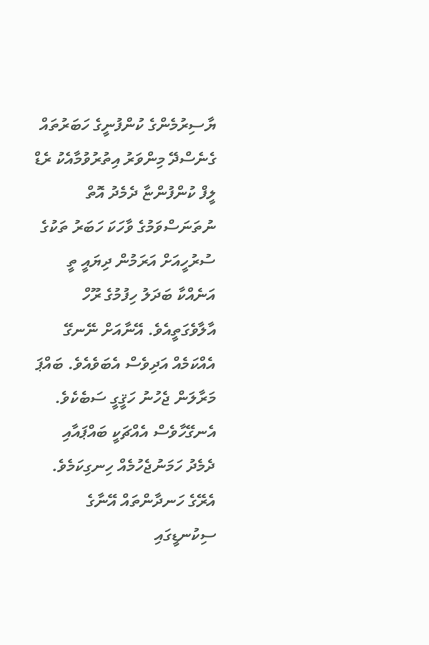ޔާސިރުމެންގެ ކުންފުނީގެ ހަބަރުތައް ގެނެސްދޭ މިންވަރު އިތުރުވުމާއެކު ރެޑް ލީފް ކުންފުންޏާ ދެމެދު އޮތް ނުތަނަސްވަމުގެ ވާހަކަ ހަބަރު ތަކުގެ ސުރުހީއަށް އަރަމުން ދިޔައީ ތީ އަނެއްކާ ބަދަލު ހިފުމުގެ ރޫހް އާލާވެގަތީއެވެ. އޭނާއަށް ނޭނގޭ އެއްކަމެއް އަދިވެސް އެބަވެއެވެ. ބައްޕަ މަރާލަން ޖެހުނު ހަޤީގީ ސަބެކެވެ. އެނގޭހާވެސް އެއްޗަކީ ބައްޕައާއި ދެމެދު ހަމަނުޖެހުމެއް ހިނގިކަމެވެ.
އެރޭގެ ހަނދާންތައް އޭނާގެ ސިކުނޑީގައި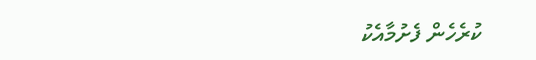ކުރެހެން ފެށުމާއެކު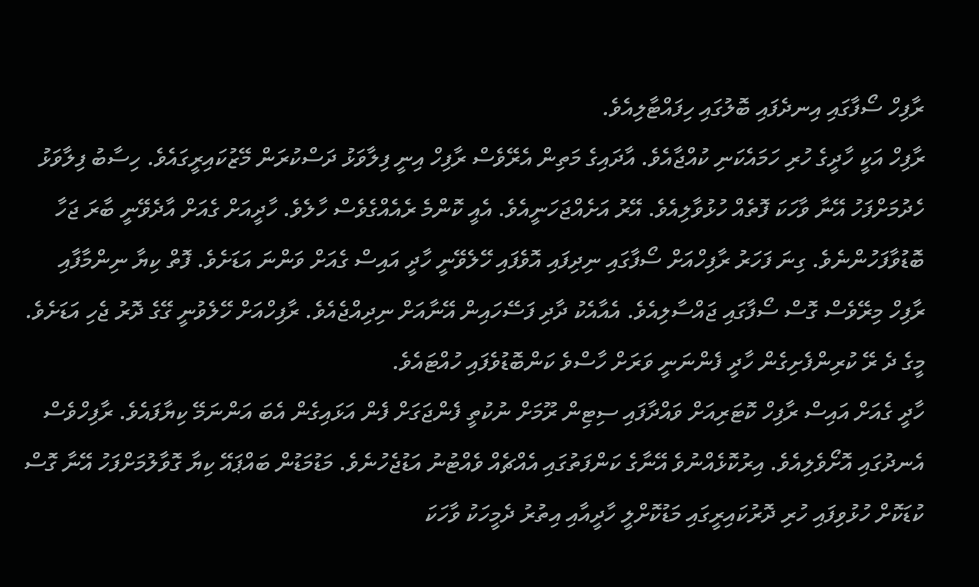ރާފިހް ސޯފާގައި އިނދެފައި ބޮލުގައި ހިފައްޓާލިއެވެ.
ރާފިހް އަކީ ހާދީގެ ހުރި ހަމައެކަނި ކުއްޖާއެވެ. އާދައިގެ މަތިން އެރޭވެސް ރާފިހް އިނީ ފިލާވަޅު ދަސްކުރަން މޭޒުކައިރީގައެވެ. ހިސާބު ފިލާވަޅު ހެދުމަށްފަހު އޭނާ ވާހަކަ ފޮތެއް ހުޅުވާލިއެވެ. އޭރު އަށެއްޖަހަނީއެވެ. އެއީ ކޮންމެ ރެއެއްގެވެސް ހާލެވެ. ހާދީއަށް ގެއަށް އާދެވޭނީ ބާރަ ޖަހާ ބޮޑުވާފަހުންނެވެ. ގިނަ ފަހަރު ރާފިހްއަށް ސޯފާގައި ނިދިފައި އޮވެފައި ހޭލެވޭނީ ހާދީ އައިސް ގެއަށް ވަންނަ އަޑަށެވެ. ފޮތް ކިޔާ ނިންމާފާއި ރާފިހް މިރޭވެސް ގޮސް ސޯފާގައި ޖައްސާލިއެވެ. އެއާއެކު ދާދި ފަސޭހައިން އޭނާއަށް ނިދިއްޖެއެވެ. ރާފިހްއަށް ހޭލެވުނީ ގޭގެ ދޮރު ޖެހި އަޑަށެވެ. މީގެ ދެ ރޭ ކުރިންފެށިގެން ހާދީ ފެންނަނީ ވަރަށް ހާސްވެ ކަންބޮޑުވެފައި ހުއްޓައެވެ.
ހާދީ ގެއަށް އައިސް ރާފިހް ކޮޓަރިއަށް ވައްދާފައި ސިޓިން ރޫމަށް ނުކުތީ ފެންޖަގަށް ފެން އަޅައިގެން އެބަ އަންނަމޭ ކިޔާފައެވެ. ރާފިހްވެސް އެނދުގައި އޮށޯވެލިއެވެ. އިރުކޮޅެއްނުވެ އޭނާގެ ކަންފަތުގައި އެއްޗެއް ވެއްޓުނު އަޑުޖެހުނެވެ. މަޑުމަޑުން ބައްޕައޭ ކިޔާ ގޮވާލުމަށްފަހު އޭނާ ގޮސް ކުޑަކޮށް ހުޅުވިފައި ހުރި ދޮރުކައިރީގައި މަޑުކޮށްލީ ހާދީއާއި އިތުރު ދެމީހަކު ވާހަކަ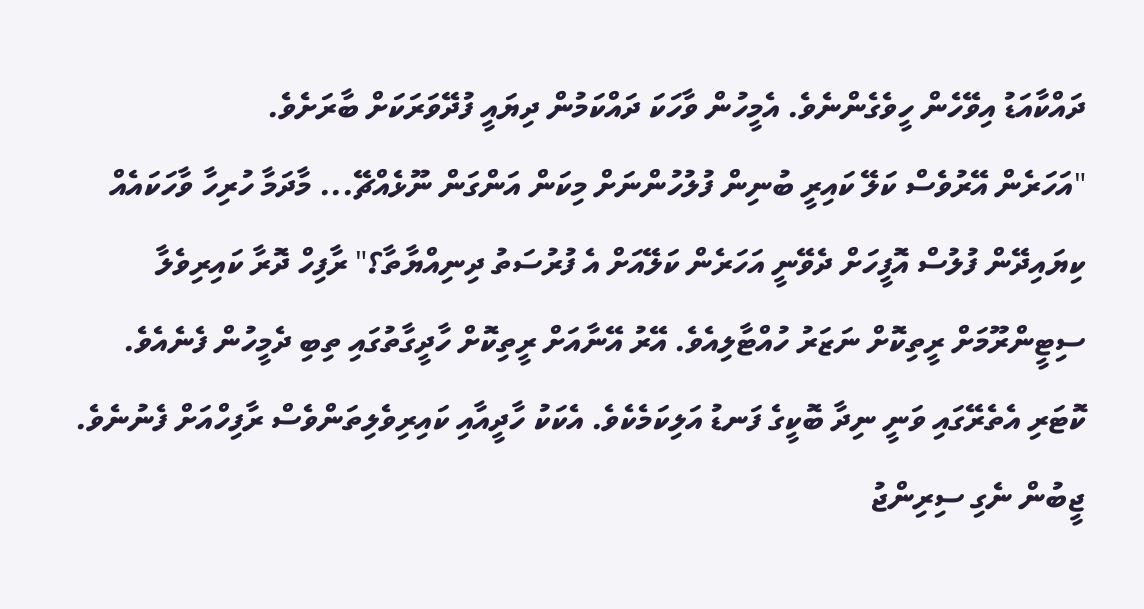ދައްކާއަޑު އިވޭހެން ހީވެގެންނެވެ. އެމީހުން ވާހަކަ ދައްކަމުން ދިޔައީ ފުދޭވަރަކަށް ބާރަށެވެ.
"އަހަރެން އޭރުވެސް ކަލޭ ކައިރީ ބުނިން ފުލުހުންނަށް މިކަން އަންގަން ނޫޅެއްޗޭ... މާދަމާ ހުރިހާ ވާހަކައެއް ކިޔައިދޭން ފުލުސް އޮފީހަށް ދެވޭނީ އަހަރެން ކަލޭއަށް އެ ފުރުސަތު ދިނިއްޔާތާ؟" ރާފިހް ދޮރާ ކައިރިވެލާ ސިޓީންރޫމަށް ރީތިކޮށް ނަޒަރު ހުއްޓާލިއެވެ. އޭރު އޭނާއަށް ރީތިކޮށް ހާދީގާތުގައި ތިބި ދެމީހުން ފެނެއެވެ. ކޮޓަރި އެތެރޭގައި ވަނީ ނިދާ ބޮކީގެ ފަނޑު އަލިކަމެކެވެ. އެކަކު ހާދީއާއި ކައިރިވެލިތަންވެސް ރާފިހްއަށް ފެނުނެވެ. ޖީބުން ނެގި ސިރިންޖު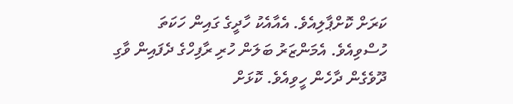ކަރަށް ކޮށްޕާލިއެވެ. އެއާއެކު ހާދީގެ ގައިން ހަކަތަ ހުސްވިއެވެ. އެމަންޒަރު ބަލަން ހުރި ރާފިހްގެ ދެފައިން ވާގި ދޫވެގެން ދާހެން ހީވިއެވެ. ކޮޅަށް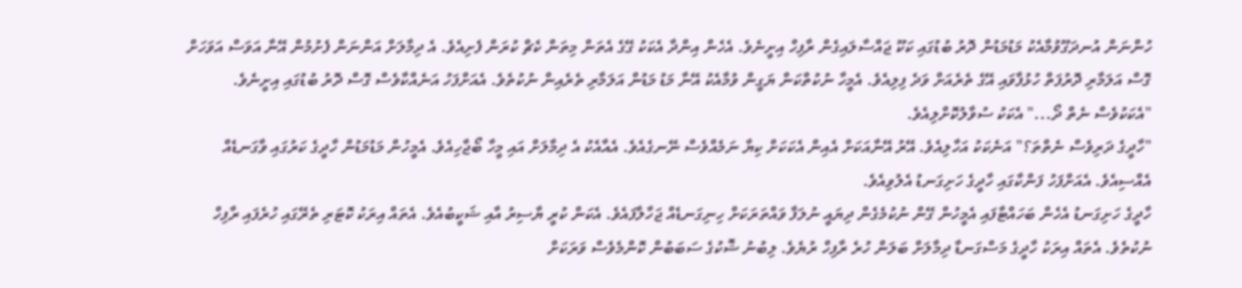ހުންނަން އުނދަގޫވުމާއެކު މަޑުމަޑުން ދޮރު ބުޑުގައި ކަކޫ ޖައްސާލައިގެން ރާފިހް އިށީނެވެ. އެހެން އިންދާ އެކަކު ގޭގެ އެތަން މިތަން ކެޗް ކުރަން ފެށިއެވެ. އެ ދިމާލަށް އަންނަން ފެށުމުން އޭނާ އަވަސް އަވަހަށް ގޮސް އަލަމާރި ދޮރުފަތް ހުޅުފާވައި އޭގެ ތެރެއަށް ވަދެ ފިލިއެވެ. އެމީހާ ނުކުތްކަން ޔަގީން ވުމާއެކު އޭނާ މަޑު މަޑުން އަލަމާރި ތެރެއިން ނުކުތެވެ. އެއަށްފަހު އަނެއްކާވެސް ގޮސް ދޮރު ބުޑުގައި އިށީނެވެ.
"އެކަކުވެސް ނެތް ދޯ..." އެކަކު ސުވާލުކޮށްލިއެވެ.
"ހާދީގެ ދަރިވެސް ނެތްތަ؟" އަނެކަކު އަހާލިއެވެ. އޭރު އޭނާއަކަށް އެއިން އެކަކަށް ކިޔާ ނަމެއްވެސް ނޭނގެއެވެ. އެއާއެކު އެ ދިމާލަށް އައި މީހާ ބޯޖާހިއެވެ. އެމީހުން މަޑުމަޑުން ހާދީގެ ކަރުގައި ވާގަނޑެއް އެއްސިއެވެ. އެއަށްފަހު ފަންކާގައި ހާދީގެ ހަށިގަނޑު އެލުވިއެވެ.
ހާދީގެ ހަށިގަނޑު އެހެން ބަހައްޓާފައި އެމީހުން ގޭން ނުކުމެގެން ދިޔައީ ނުލަފާ ވައްތަރަކަށް ހިނިގަނޑެއް ޖަހާލާފައެވެ. އެކަން ކުރީ ޔާސިރު އާއި ޝަކީބުއެވެ. އެތައް އިރަކު ކޮޓަރި ތެރޭގައި ހުރެފައި ރާފިހް ނުކުތެވެ. އެތައް އިރަކު ހާދީގެ މަސްގަނޑާ ދިމާލަށް ބަލަން ހުރެ ރާފިހް ރުޔެވެ. ލިބުނު ޝޮކުގެ ސަބަބުން ކޮންމެވެސް ވަރަކަށް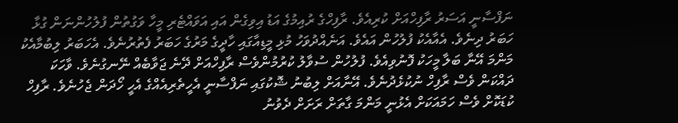ނަފްސާނީ އަސަރު ރާފިހްއަށް ކުރިއެވެ. ރާފިހްގެ ރުއިމުގެ އަޑު އިވިގެން އައި އަވައްޓެރި މީހާ ވަގުތުން ފުލުހުންނަން ގުޅާ ހަބަރު ދިނެވެ. އެއާއެކު ފުލުހުން އައެވެ. އަނެއްދުވަހު މުޅި މީޑިއާގައި ހާދީގެ މަރުގެ ހަބަރު ފެތުރުނެވެ. އެހަބަރު ލިބުމާއެކު މަންމަ އޭނާ ބަލާ މީހަކު ފޮނުވިއެވެ. ފުލުހުން ސުވާލު ކުރުމުންވެސް ރާފިހްއަށް ދޭނެ ޖަވާބެއް ނޭނގުނެވެ. ވާހަކަ ދައްކަން ވެސް ރާފިހް ނުކުޅެދުނެވެ. އޭނާއަށް ލިބުނު ޝޮކުގައި ނަފްސާނީ އެހީތެރިއެއްގެ އެހީ ހޯދަން ޖެހުނެވެ. ރާފިހް ކުޑަކޮށް ވެސް ހަމައަކަށް އެޅުނީ މަންމަ ގާތަށް ރަށަށް ދެވުނު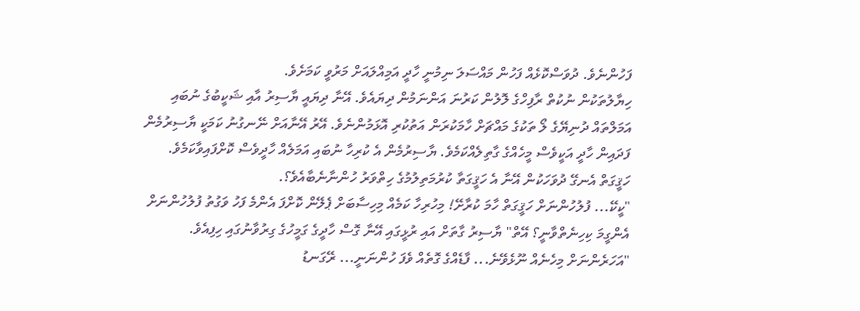ފަހުންނެވެ. ދުވަސްކޮޅެއް ފަހުން މައްސަލަ ނިމުނީ ހާދީ އަމިއްލައަށް މަރުވީ ކަމަށެވެ.
ހިޔާލުތަކުން ނުކުތް ރާފިހްގެ ލޮލުން ކަރުނަ އަންނަމުން ދިޔައެވެ. އޭނާ ދިޔައީ ޔާސިރު އާއި ޝަކީބުގެ ނުބައި އަމަލްތައް ދުނިޔޭގެ ލޯ ތަކުގެ މައްޗަށް ހާމަކުރަން އަތުކުރި އޮޅަމުންނެވެ. އޭރު އޭނާއަށް ނޭނގުނު ކަމަކީ ޔާސިރުމެން ފަދައިން ހާދީ އަކީވެސް މީހެއްގެ ގާތިލެއްކަމެވެ. ޔާސިރުމެން އެ ކުރިހާ ނުބައި އަމަލެއް ހާދީވެސް ކޮށްފައިވާކަމެވެ. ހަޤީގަތް އެނގޭ ދުވަހަކުން އޭނާ އެ ހަޤީގަތާ ކުރުމަތިލުމުގެ ހިތްވަރު ހުންނާނެބާއެވެ؟.
"ކީކޭ... ފުލުހުންނަށް ހަޤީގަތް ހާމަ ކުރާށޭ! މިހުރިހާ ކަމެއް މިހިސާބަށް ޕެލޭން ކޮށްފަ އެންމެ ފަހު ވަގުތު ފުލުހުންނަށް އެންގީމަ ކިހިނެތްވާނީ؟ އޭތް" ޔާސިރު ގާތަށް އައި ރުޅީގައި އޭނާ ގޮސް ހާދީގެ ގަމީހުގެ ގިރުވާނުގައި ހިފިއެވެ.
"އަހަރެންނަށް މިހެނެއް ނޫޅެވޭނެ... ފާޑެއްގެ ގޮތެއް ވެފަ ހުންނަނީ... ރޭގަނޑު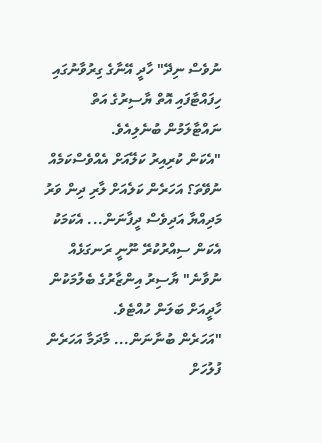ނުވެސް ނިދޭ" ހާދީ އޭނާގެ ގިރުވާނުގައި ހިފައްޓާފައި އޮތް ޔާސިރުގެ އަތް ނައްޓާލަމުން ބުނެލިއެވެ.
"އެކަން ކުރިއިރު ކަލޭއަށް އެއްވެސްކަމެއް ނުވޭތަ؟ އަހަރެން ކަލެއަށް ލާރި ދިން ވަރު މަދިއްޔާ އަދިވެސް ދީފާނަން... އެކަމަކު އެކަން ސިއްރުކުރޭ ނޫނީ ރަނގަޅެއް ނުވާނެ" ޔާސިރު އިންޒާރުގެ ބެލުމަކުން ހާދީއަށް ބަލަން ހުއްޓެވެ.
"އަހަރެން ބުނާނަން... މާދަމާ އަހަރެން ފުލުހަށް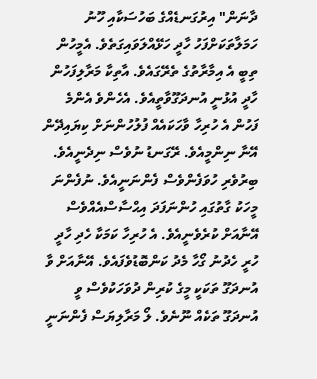ދާނަން" އިރުގަނޑެއްގެ ބަހުސަކާއި ހޫނު ހަމަލާތަކަށްފަހު ހާދީ ހަޅޭއްލަވައިގަތެވެ. އެމީހުން ތިބީ އެ އިމާރާތުގެ ތެރޭގައެވެ. އާތިކާ މަރާލިފަހުން ހާދީ އުޅުނީ އުނދަގޫވާތީއެވެ. އެހެންވެ އެންމެ ފަހުން އެ ހުރިހާ ވާހަކައެއް ފުލުހުންނަށް ކިޔައިދޭން އޭނާ ނިންމީއެވެ. ރޭގަނޑު ނުވެސް ނިދެނީއެވެ. ބިރުވެރި ހުވަފެންވެސް ފެންނަނީއެވެ. ނުފެންނަ މީހަކު ގާތުގައި ހުންނަފަދަ އިޙްސާސްއެއްވެސް އޭނާއަށް ކުރެވެނީއެވެ. އެ ހުރިހާ ކަމަކާ ހެދި ހާދީ ހުރީ ހެދުނު ގޯހާ މެދު ކަންބޮޑުވެފައެވެ. އޭނާއަށް ވާ އުނދަގޫ ތަކަކީ މީގެ ކުރިން ދުވަހަކުވެސް ވީ އުނދަގޫ ތަކެއް ނޫނެވެ. ލޯ މަރާލިޔަސް ފެންނަނީ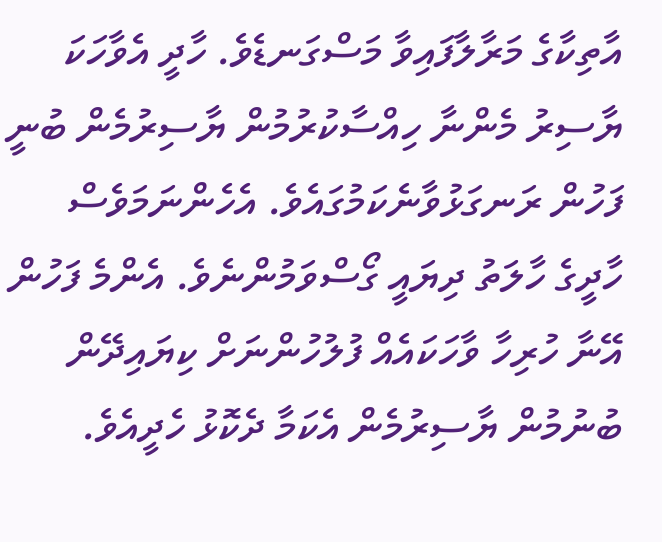އާތިކާގެ މަރާލާފައިވާ މަސްގަނޑެވެ. ހާދީ އެވާހަކަ ޔާސިރު މެންނާ ހިއްސާކުރުމުން ޔާސިރުމެން ބުނީ ފަހުން ރަނގަޅުވާނެކަމުގައެވެ. އެހެންނަމަވެސް ހާދީގެ ހާލަތު ދިޔައީ ގޯސްވަމުންނެވެ. އެންމެ ފަހުން އޭނާ ހުރިހާ ވާހަކައެއް ފުލުހުންނަށް ކިޔައިދޭން ބުނުމުން ޔާސިރުމެން އެކަމާ ދެކޮޅު ހެދީއެވެ.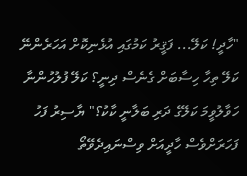"ހާދީ! ކަލޭ... ފަޤީރު ކަމުގައި އުޅެނިކޮށް އަހަރެންނޭ ކަލޭ ތިހާ ހިސާބަށް ގެނެސް ދިނީ؟ ކަލޭ ފުލުހުންނާ ހަވާލުވީމަ ކަލޭގެ ދަރި ބަލާނީ ކާކު؟" ޔާސިރު ފަހު ފަހަރަށްވެސް ހާދީއަށް ވިސްނައިދެވޭތޯ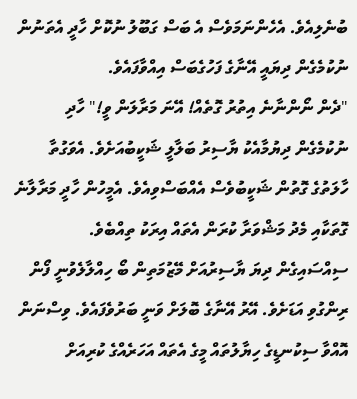ބުނެލިއެވެ. އެހެންނަމަވެސް އެ ބަސް ގަބޫލު ނުކޮށް ހާދީ އެތަނުން ނުކުމެގެން ދިޔައީ އޭނާގެ ފަހުގެބަސް އިއްވާފައެވެ.
"ދެން ނޯންނާނެ އިތުރު ގޮތެއް! އޭނަ މަރާލަން ވީ!" ހާދި ނުކުމެގެން ދިޔުމާއެކު ޔާސިރު ބަލާލީ ޝަކީބުއަށެވެ. އެވަގުތާ ހާލަތުގެ ގޮތުން ޝަކީބުވެސް އެއްބަސްވިއެވެ. އެމީހުން ހާދީ މަރާލާނެ ގޮތަކާއި މެދު މަޝްވަރާ ކުރަން އެތައް އިރަކު ތިއްބެވެ.
ސިއްސައިގެން ދިޔަ ޔާސިރުއަށް މޭޒުމަތިން ބޯ ހިއްލާލެވުނީ ފޯން ރިންގުވި އަޑަށެވެ. އޭރު އޭނާގެ ބޮލަށް ވަނީ ބަރުވެފައެވެ. ވިސްނަން އޮއްވާ ސިކުނޑީގެ ހިޔާލުތައް މީގެ އެތައް އަހަރެއްގެ ކުރިއަށް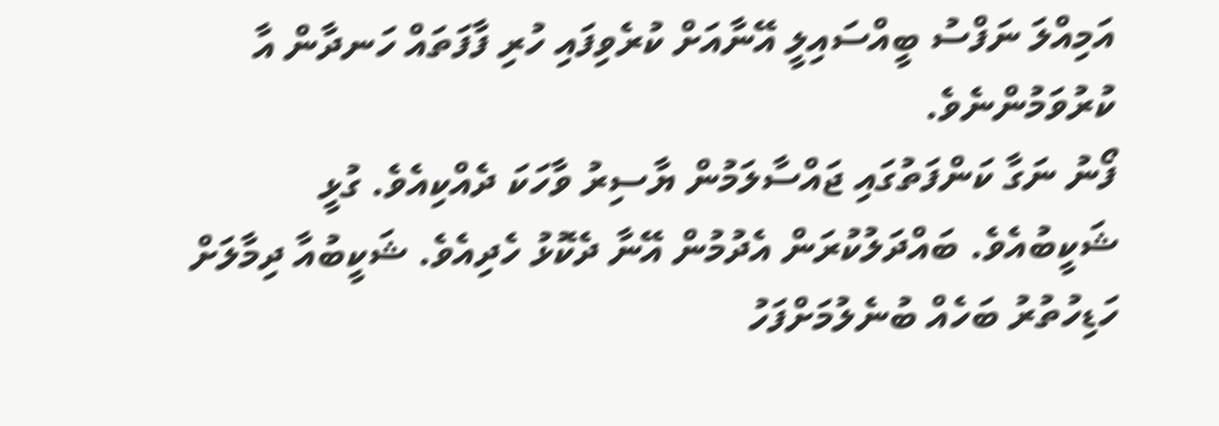އަމިއްލަ ނަފްސު ބީއްސައިލީ އޭނާއަށް ކުރެވިފައި ހުރި ފާފަތައް ހަނދާން އާ ކުރުވަމުންނެވެ.
ފޯނު ނަގާ ކަންފަތުގައި ޖައްސާލަމުން ޔާސިރު ވާހަކަ ދެއްކިއެވެ. ގުޅީ ޝަކީބުއެވެ. ބައްދަލުކުރަން އެދުމުން އޭނާ ދެކޮޅު ހެދިއެވެ. ޝަކީބުއާ ދިމާލަށް ހަޑިހުތުރު ބަހެއް ބުނެލުމަށްފަހު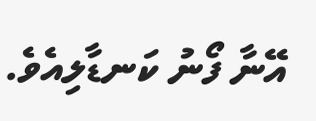އޭނާ ފޯނު ކަނޑާލިއެވެ.